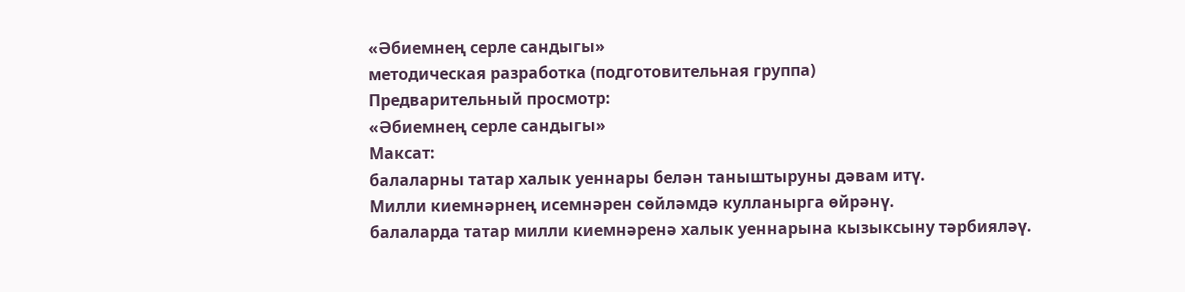«Әбиемнең серле сандыгы»
методическая разработка (подготовительная группа)
Предварительный просмотр:
«Әбиемнең серле сандыгы»
Максат:
балаларны татар халык уеннары белән таныштыруны дәвам итү.
Милли киемнәрнең исемнәрен сөйләмдә кулланырга өйрәнү.
балаларда татар милли киемнәренә халык уеннарына кызыксыну тәрбияләү.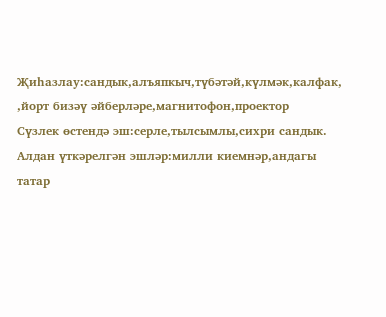Җиһазлау:сандык,алъяпкыч,түбәтәй,күлмәк,калфак, ,йорт бизәү әйберләре,магнитофон,проектор
Сүзлек өстендә эш:серле,тылсымлы,сихри сандык.
Алдан үткәрелгән эшләр:милли киемнәр,андагы татар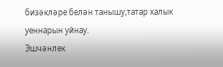бизәкләре белән танышу,татар халык уеннарын уйнау.
Эшчәнлек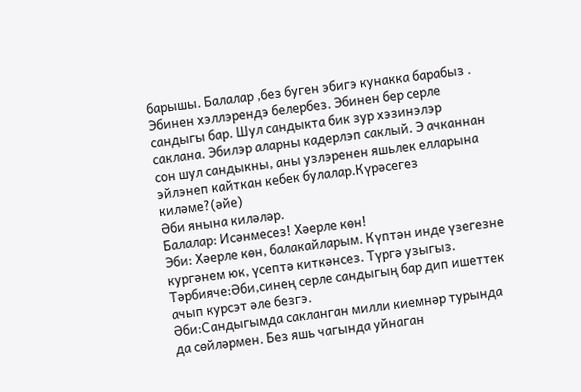барышы. Балалар ,без буген эбигэ кунакка барабыз . Эбинен хэллэрендэ белербез. Эбинен бер серле сандыгы бар. Шул сандыкта бик зур хэзинэлэр саклана. Эбилэр аларны кадерлэп саклый. Э ачканнан сон шул сандыкны, аны узлэренен яшьлек елларына эйлэнеп кайткан кебек булалар.Күрәсегез киләме?(әйе)
Әби янына киләләр.
Балалар: Исәнмесез! Хәерле көн!
Эби: Хәерле көн, балакайларым. Күптән инде үзегезне кургәнем юк, үсептә киткәнсез. Түргә узыгыз.
Тәрбияче:Әби,синең серле сандыгың бар дип ишеттек ачып курсэт әле безгэ.
Әби:Сандыгымда сакланган милли киемнәр турында да сөйләрмен. Без яшь чагында уйнаган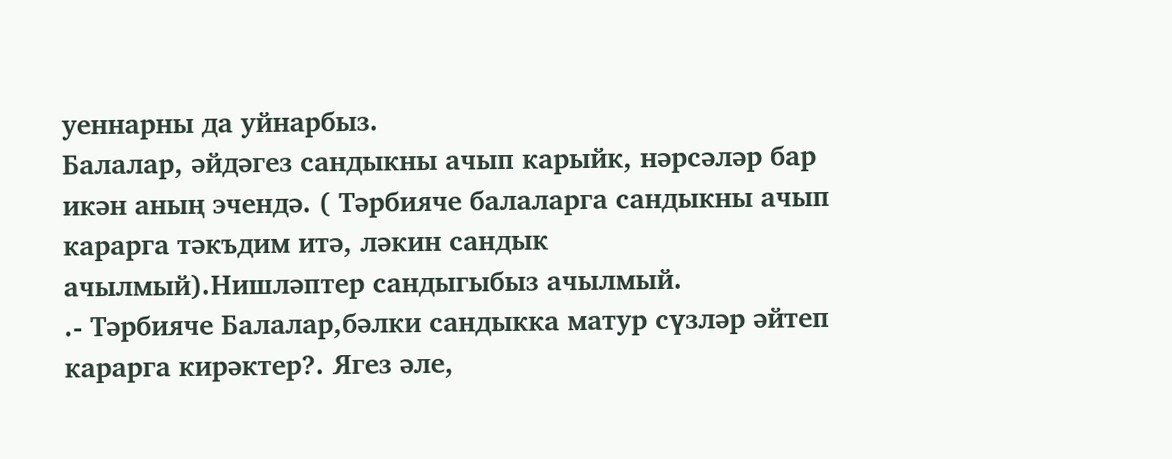уеннарны да уйнарбыз.
Балалар, әйдәгез сандыкны ачып карыйк, нәрсәләр бар икән аның эчендә. ( Тәрбияче балаларга сандыкны ачып карарга тәкъдим итә, ләкин сандык ачылмый).Нишләптер сандыгыбыз ачылмый.
.- Тәрбияче Балалар,бәлки сандыкка матур сүзләр әйтеп карарга кирәктер?. Ягез әле,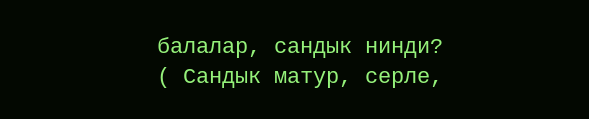балалар, сандык нинди? ( Сандык матур, серле,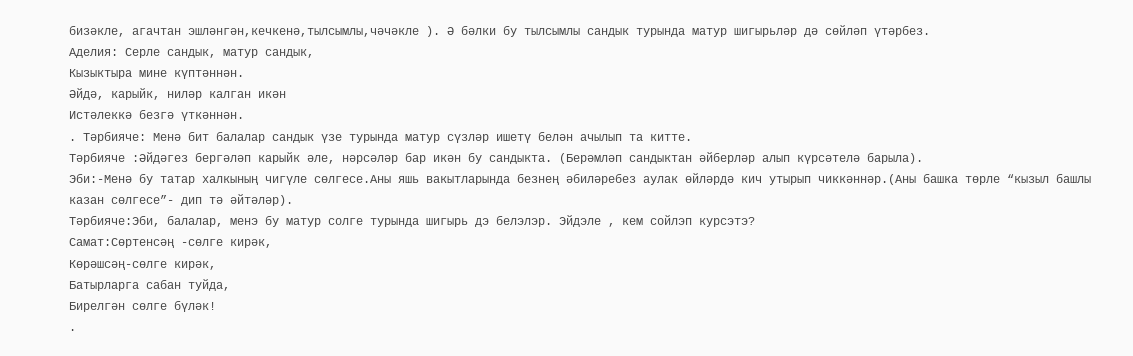бизәкле, агачтан эшләнгән,кечкенә,тылсымлы,чәчәкле ). Ә бәлки бу тылсымлы сандык турында матур шигырьләр дә сөйләп үтәрбез.
Аделия: Серле сандык, матур сандык,
Кызыктыра мине күптәннән.
Әйдә, карыйк, ниләр калган икән
Истәлеккә безгә үткәннән.
. Тәрбияче: Менә бит балалар сандык үзе турында матур сүзләр ишетү белән ачылып та китте.
Тәрбияче :Әйдәгез бергәләп карыйк әле, нәрсәләр бар икән бу сандыкта. (Берәмләп сандыктан әйберләр алып күрсәтелә барыла).
Эби:-Менә бу татар халкының чигүле сөлгесе.Аны яшь вакытларында безнең әбиләребез аулак өйләрдә кич утырып чиккәннәр.(Аны башка төрле “кызыл башлы казан сөлгесе”- дип тә әйтәләр).
Тәрбияче:Эби, балалар, менэ бу матур солге турында шигырь дэ белэлэр. Эйдэле , кем сойлэп курсэтэ?
Самат:Сөртенсәң -сөлге кирәк,
Көрәшсәң-сөлге кирәк,
Батырларга сабан туйда,
Бирелгән сөлге бүләк!
.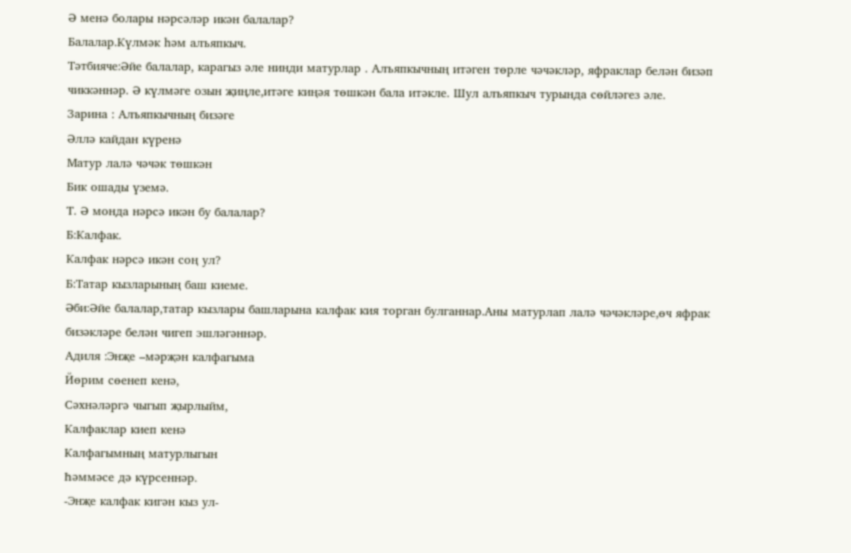Ә менә болары нәрсәләр икән балалар?
Балалар.Күлмәк һәм алъяпкыч.
Тәтбияче:Әйе балалар, карагыз әле нинди матурлар . Алъяпкычның итәген төрле чәчәкләр, яфраклар белән бизәп чиккәннәр. Ә күлмәге озын җиңле,итәге киңәя төшкән бала итәкле. Шул алъяпкыч турында сөйләгез әле.
Зарина : Алъяпкычның бизәге
Әллә кайдан күренә
Матур лалә чәчәк төшкән
Бик ошады үземә.
Т. Ә монда нәрсә икән бу балалар?
Б:Калфак.
Калфак нәрсә икән соң ул?
Б:Татар кызларының баш киеме.
Әби:Әйе балалар,татар кызлары башларына калфак кия торган булганнар.Аны матурлап лалә чәчәкләре,өч яфрак бизәкләре белән чигеп эшләгәннәр.
Адиля :Энҗе –мәрҗән калфагыма
Йөрим сөенеп кенә,
Сәхнәләргә чыгып җырлыйм,
Калфаклар киеп кенә
Калфагымның матурлыгын
Һәммәсе дә күрсеннәр.
-Энҗе калфак кигән кыз ул-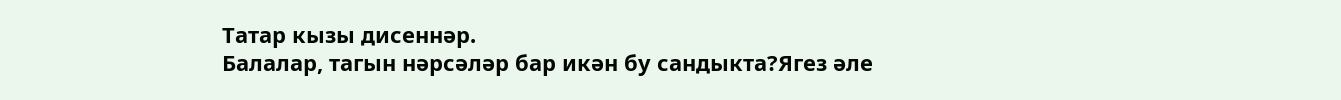Татар кызы дисеннәр.
Балалар, тагын нәрсәләр бар икән бу сандыкта?Ягез әле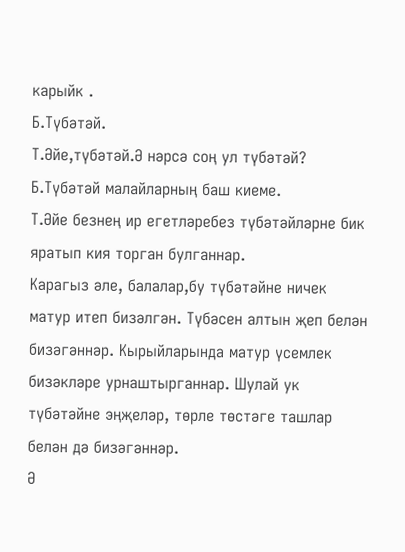карыйк .
Б.Түбәтәй.
Т.Әйе,түбәтәй.Ә нәрсә соң ул түбәтәй?
Б.Түбәтәй малайларның баш киеме.
Т.Әйе безнең ир егетләребез түбәтәйләрне бик яратып кия торган булганнар.
Карагыз әле, балалар,бу түбәтәйне ничек матур итеп бизәлгән. Түбәсен алтын җеп белән бизәгәннәр. Кырыйларында матур үсемлек бизәкләре урнаштырганнар. Шулай ук түбәтәйне эңҗеләр, төрле төстәге ташлар белән дә бизәгәннәр.
Ә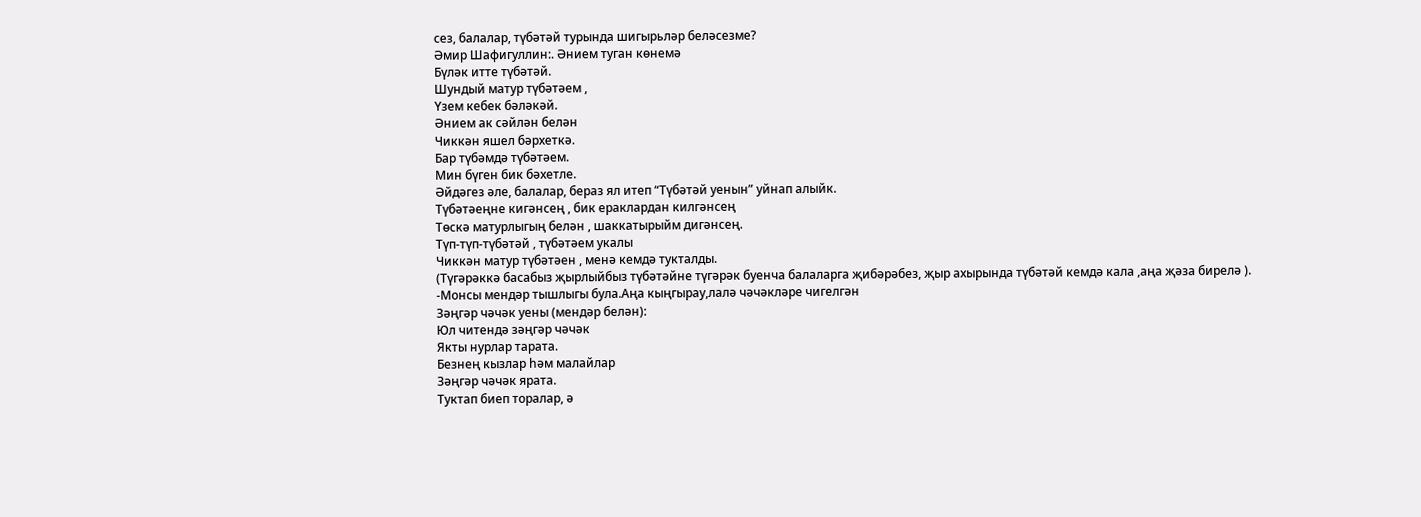сез, балалар, түбәтәй турында шигырьләр беләсезме?
Әмир Шафигуллин:. Әнием туган көнемә
Бүләк итте түбәтәй.
Шундый матур түбәтәем ,
Үзем кебек бәләкәй.
Әнием ак сәйлән белән
Чиккән яшел бәрхеткә.
Бар түбәмдә түбәтәем.
Мин бүген бик бәхетле.
Әйдәгез әле, балалар, бераз ял итеп “Түбәтәй уенын” уйнап алыйк.
Түбәтәеңне кигәнсең , бик ераклардан килгәнсең
Төскә матурлыгың белән , шаккатырыйм дигәнсең.
Түп-түп-түбәтәй , түбәтәем укалы
Чиккән матур түбәтәен , менә кемдә тукталды.
(Түгәрәккә басабыз җырлыйбыз түбәтәйне түгәрәк буенча балаларга җибәрәбез, җыр ахырында түбәтәй кемдә кала ,аңа җәза бирелә ).
-Монсы мендәр тышлыгы була.Аңа кыңгырау,лалә чәчәкләре чигелгән
Зәңгәр чәчәк уены (мендәр белән):
Юл читендә зәңгәр чәчәк
Якты нурлар тарата.
Безнең кызлар һәм малайлар
Зәңгәр чәчәк ярата.
Туктап биеп торалар, ә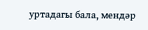уртадагы бала, мендәр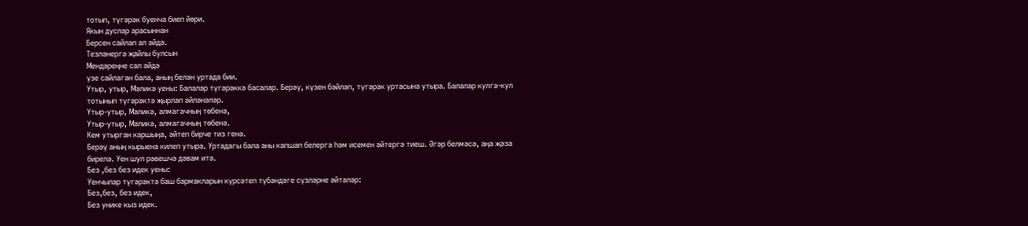тотып, түгәрәк буенча биеп йөри.
Якын дуслар арасыннан
Берсен сайлап ал әйдә.
Тезләнергә җайлы булсын
Мендәреңне сал әйдә
үзе сайлаган бала, аның белән уртада бии.
Утыр, утыр, Мәликә уены: Балалар түгәрәккә басалар. Берәү, күзен бәйләп, түгәрәк уртасына утыра. Балалар кулга-кул тотынып түгәрәктә җырлап әйләнәләр.
Утыр-утыр, Мәликә, алмагачның төбенә,
Утыр-утыр, Мәликә, алмагачның төбенә.
Кем утырган каршыңа, әйтеп бирче тиз генә.
Берәү аның кырыена килеп утыра. Уртадагы бала аны капшап белергә һәм исемен әйтергә тиеш. Әгәр белмәсә, аңа җәза бирелә. Уен шул рәвешчә дәвам итә.
Без ,без без идек уены:
Уенчылар түгәрәктә баш бармакларын күрсәтеп түбәндәге сүзләрне әйтәләр:
Без,без, без идек,
Без унике кыз идек.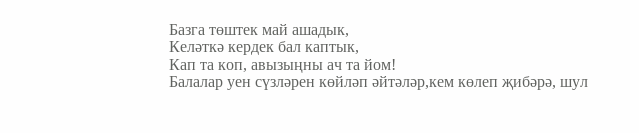Базга төштек май ашадык,
Келәткә кердек бал каптык,
Кап та коп, авызыңны ач та йом!
Балалар уен сүзләрен көйләп әйтәләр,кем көлеп җибәрә, шул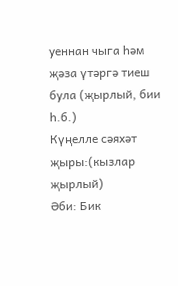уеннан чыга һәм җәза үтәргә тиеш була (җырлый, бии һ.б.)
Күңелле сәяхәт җыры:(кызлар җырлый)
Әби: Бик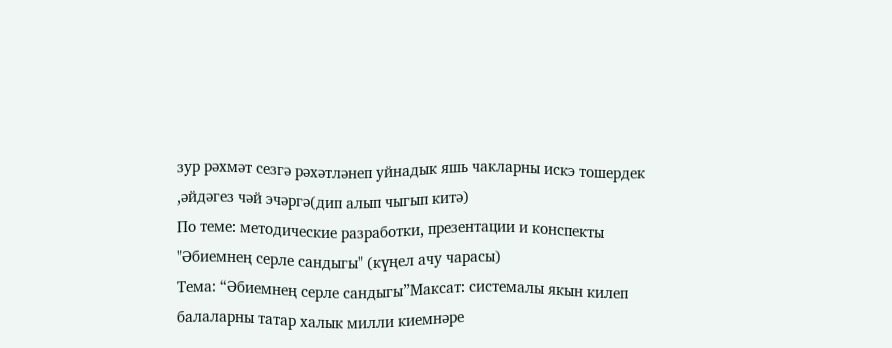зур рәхмәт сезгә рәхәтләнеп уйнадык яшь чакларны искэ тошердек ,әйдәгез чәй эчәргә(дип алып чыгып китә)
По теме: методические разработки, презентации и конспекты
"Әбиемнең серле сандыгы" (күңел ачу чарасы)
Тема: “Әбиемнең серле сандыгы”Максат: системалы якын килеп балаларны татар халык милли киемнәре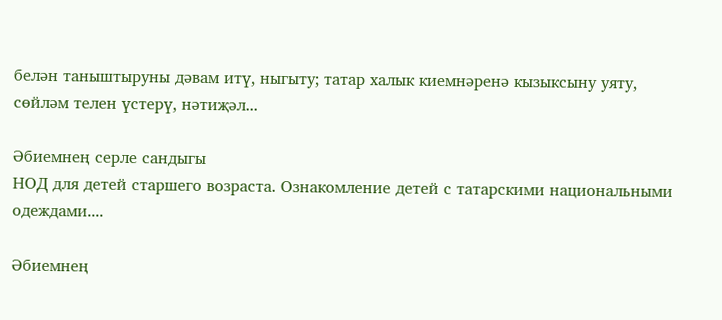белән таныштыруны дәвам итү, ныгыту; татар халык киемнәренә кызыксыну уяту, сөйләм телен үстерү, нәтиҗәл...

Әбиемнең серле сандыгы
НОД для детей старшего возраста. Ознакомление детей с татарскими национальными одеждами....

Әбиемнең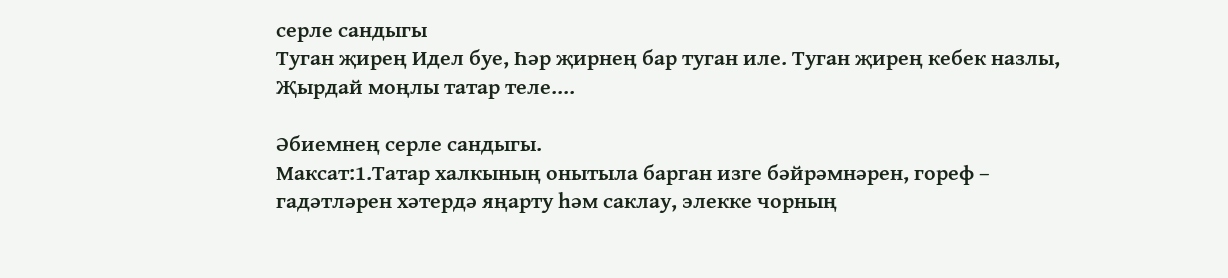серле сандыгы
Туган җирең Идел буе, Һәр җирнең бар туган иле. Туган җирең кебек назлы, Җырдай моңлы татар теле....

Әбиемнең серле сандыгы.
Максат:1.Татар халкының онытыла барган изге бәйрәмнәрен, гореф – гадәтләрен хәтердә яңарту һәм саклау, элекке чорның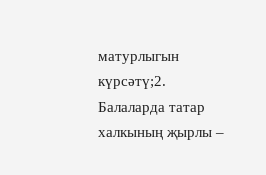матурлыгын күрсәтү;2. Балаларда татар халкының җырлы –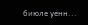биюле уенн...